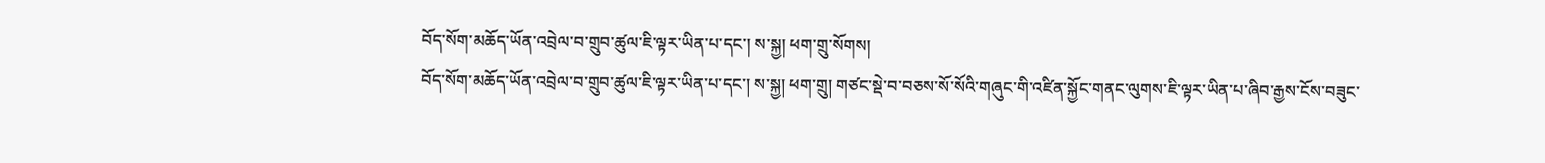བོད་སོག་མཆོད་ཡོན་འབྲེལ་བ་གྲུབ་ཚུལ་ཇི་ལྟར་ཡིན་པ་དང་། ས་སྐྱ། ཕག་གྲུ་སོགས།
བོད་སོག་མཆོད་ཡོན་འབྲེལ་བ་གྲུབ་ཚུལ་ཇི་ལྟར་ཡིན་པ་དང་། ས་སྐྱ། ཕག་གྲུ། གཙང་སྡེ་བ་བཅས་སོ་སོའི་གཞུང་གི་འཛིན་སྐྱོང་གནང་ལུགས་ཇི་ལྟར་ཡིན་པ་ཞིབ་རྒྱས་ངོས་བཟུང་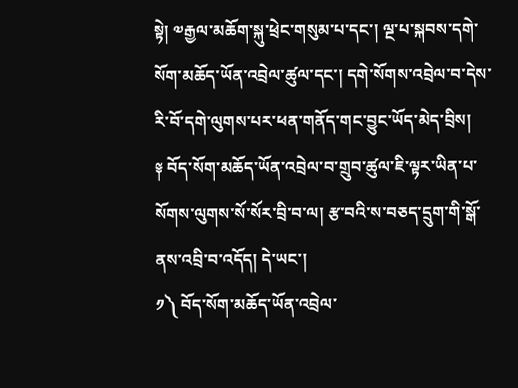སྟེ། ༧རྒྱལ་མཆོག་སྐུ་ཕྲེང་གསུམ་པ་དང་། ལྔ་པ་སྐབས་དགེ་སོག་མཆོད་ཡོན་འབྲེལ་ཚུལ་དང་། དགེ་སོགས་འབྲེལ་བ་དེས་རི་བོ་དགེ་ལུགས་པར་ཕན་གནོད་གང་བྱུང་ཡོད་མེད་བྲིས།
༈ བོད་སོག་མཆོད་ཡོན་འབྲེལ་བ་གྲུབ་ཚུལ་ཇི་ལྟར་ཡིན་པ་སོགས་ལུགས་སོ་སོར་བྲི་བ་ལ། རྩ་བའི་ས་བཅད་དྲུག་གི་སྒོ་ནས་འབྲི་བ་འདོད། དེ་ཡང་།
༡༽ བོད་སོག་མཆོད་ཡོན་འབྲེལ་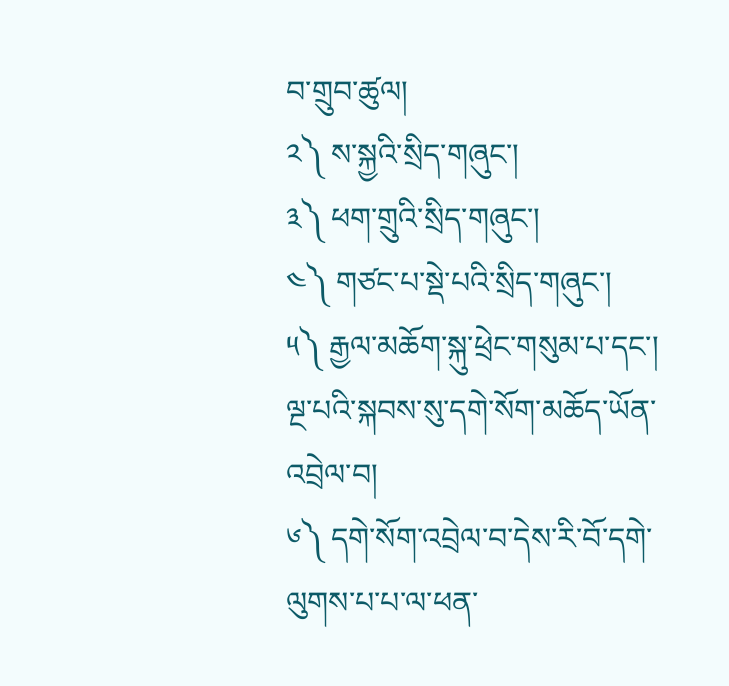བ་གྲུབ་ཚུལ།
༢༽ ས་སྐྱའི་སྲིད་གཞུང་།
༣༽ ཕག་གྲུའི་སྲིད་གཞུང་།
༤༽ གཙང་པ་སྡེ་པའི་སྲིད་གཞུང་།
༥༽ རྒྱལ་མཆོག་སྐུ་ཕྲེང་གསུམ་པ་དང་། ལྔ་པའི་སྐབས་སུ་དགེ་སོག་མཆོད་ཡོན་འབྲེལ་བ།
༦༽ དགེ་སོག་འབྲེལ་བ་དེས་རི་བོ་དགེ་ལུགས་པ་པ་ལ་ཕན་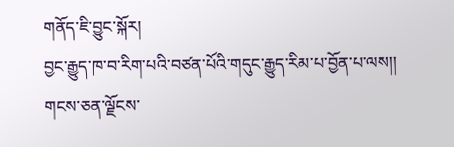གནོད་ཇི་བྱུང་སྐོར།
བྱང་རྒྱུད་ཁ་བ་རིག་པའི་བཙན་པོའི་གདུང་རྒྱུད་རིམ་པ་བྱོན་པ་ལས།།
གངས་ཅན་ལྗོངས་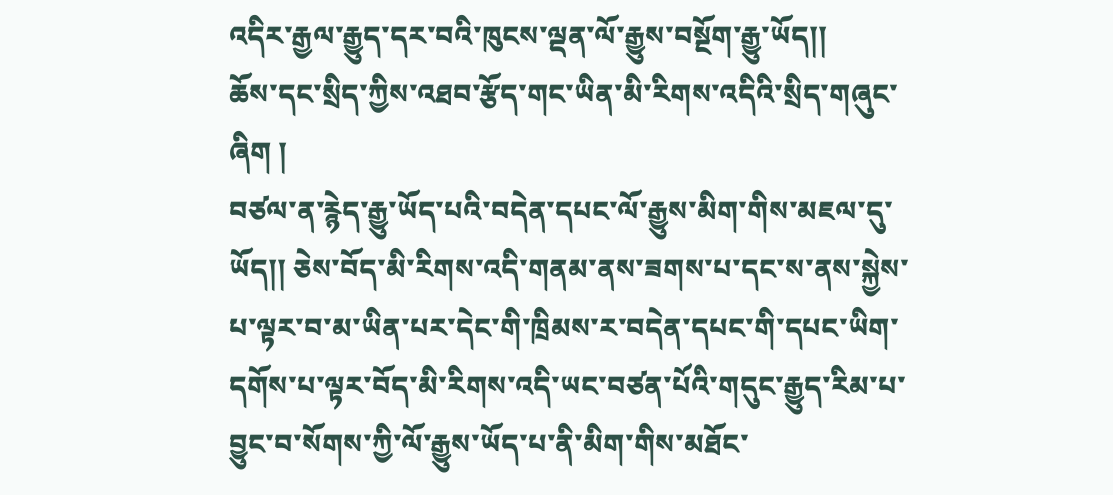འདིར་རྒྱལ་རྒྱུད་དར་བའི་ཁུངས་ལྡན་ལོ་རྒྱུས་བསྔོག་རྒྱུ་ཡོད།།
ཆོས་དང་སྲིད་ཀྱིས་འཐབ་རྩོད་གང་ཡིན་མི་རིགས་འདིའི་སྲིད་གཞུང་ཞིག །
བཙལ་ན་རྙེད་རྒྱུ་ཡོད་པའི་བདེན་དཔང་ལོ་རྒྱུས་མིག་གིས་མཇལ་དུ་ཡོད།། ཅེས་བོད་མི་རིགས་འདི་གནམ་ནས་ཟགས་པ་དང་ས་ནས་སྐྱེས་པ་ལྟར་བ་མ་ཡིན་པར་དེང་གི་ཁྲིམས་ར་བདེན་དཔང་གི་དཔང་ཡིག་དགོས་པ་ལྟར་བོད་མི་རིགས་འདི་ཡང་བཙན་པོའི་གདུང་རྒྱུད་རིམ་པ་བྱུང་བ་སོགས་ཀྱི་ལོ་རྒྱུས་ཡོད་པ་ནི་མིག་གིས་མཐོང་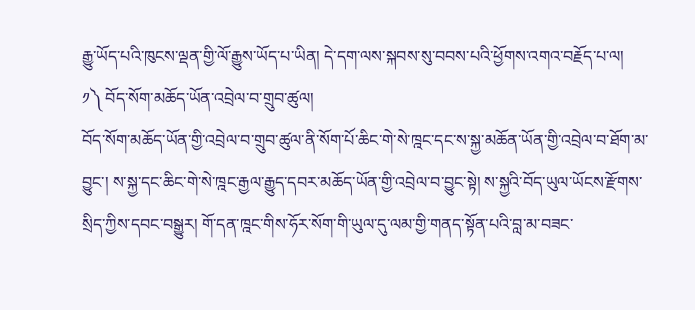རྒྱུ་ཡོད་པའི་ཁུངས་ལྡན་གྱི་ལོ་རྒྱུས་ཡོད་པ་ཡིན། དེ་དག་ལས་སྐབས་སུ་བབས་པའི་ཕྱོགས་འགའ་བརྗོད་པ་ལ།
༡༽ བོད་སོག་མཆོད་ཡོན་འབྲེལ་བ་གྲུབ་ཚུལ།
བོད་སོག་མཆོད་ཡོན་གྱི་འབྲེལ་བ་གྲུབ་ཚུལ་ནི་སོག་པོ་ཆིང་གེ་སེ་ཁྰང་དང་ས་སྐྱ་མཆོན་ཡོན་གྱི་འབྲེལ་བ་ཐོག་མ་བྱུང་། ས་སྐྱ་དང་ཆིང་གེ་སེ་ཁྰང་རྒྱལ་རྒྱུད་དབར་མཆོད་ཡོན་གྱི་འབྲེལ་བ་བྱུང་སྟེ། ས་སྐྱའི་བོད་ཡུལ་ཡོངས་རྫོགས་སྲིད་ཀྱིས་དབང་བསྒྱུར། གོ་དན་ཁྰང་གིས་ཧོར་སོག་གི་ཡུལ་དུ་ལམ་གྱི་གནད་སྟོན་པའི་བླ་མ་བཟང་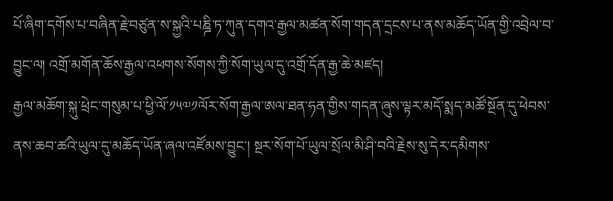པོ་ཞིག་དགོས་པ་བཞིན་རྗེ་བཙུན་ས་སྐྱའི་པཎྜི་ཏ་ཀུན་དགའ་རྒྱལ་མཚན་སོག་གདན་དྲངས་པ་ནས་མཆོད་ཡོན་གྱི་འབྲེལ་བ་བྱུང་ལ། འགྲོ་མགོན་ཆོས་རྒྱལ་འཕགས་སོགས་ཀྱི་སོག་ཡུལ་དུ་འགྲོ་དོན་རྒྱ་ཆེ་མཛད།
རྒྱལ་མཆོག་སྐུ་ཕྲེང་གསུམ་པ་ཕྱི་ལོ་༡༥༧༡ལོར་སོག་རྒྱལ་ཨལ་ཐན་ཧན་གྱིས་གདན་ཞུས་ལྟར་མདོ་སྨད་མཚོ་སྔོན་དུ་ཕེབས་ནས་ཆབ་ཚའི་ཡུལ་དུ་མཆོད་ཡོན་ཞལ་འཛོམས་བྱུང་། སྔར་སོག་པོ་ཡུལ་སྲོལ་མི་ཤི་བའི་རྗེས་སུ་དེར་དམིགས་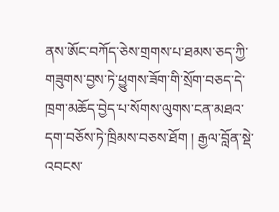ནས་ཨོང་བཀོད་ཅེས་གྲགས་པ་ཐམས་ཅད་ཀྱི་གཟུགས་བྱས་ཏེ་ཕྱུགས་ཟོག་གི་སྲོག་བཅད་དེ་ཁྲག་མཆོད་བྱེད་པ་སོགས་ལུགས་ངན་མཐའ་དག་བཅོས་ཏེ་ཁྲིམས་བཅས་ཐོག ། རྒྱལ་བློན་སྡེ་འབངས་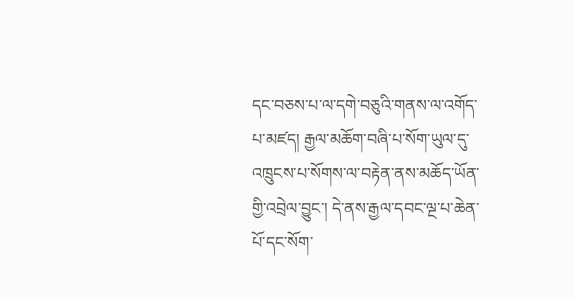དང་བཅས་པ་ལ་དགེ་བཅུའི་གནས་ལ་འགོད་པ་མཛད། རྒྱལ་མཆོག་བཞི་པ་སོག་ཡུལ་དུ་འཁྲུངས་པ་སོགས་ལ་བརྟེན་ནས་མཆོད་ཡོན་གྱི་འབྲེལ་བྱུང་། དེ་ནས་རྒྱལ་དབང་ལྔ་པ་ཆེན་པོ་དང་སོག་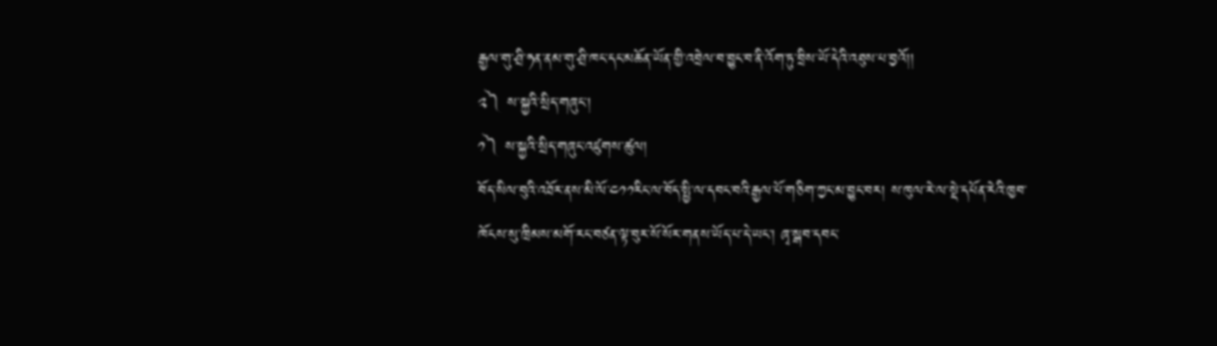རྒྱལ་གུ་ཤྲི་ཧན་ནམ་གུ་ཤྲི་ཁང་དང་མཆོན་ཡོན་གྱི་འབྲེལ་བ་བྱུང་བ་ནི་འོག་ཏུ་བྲིས་ཡོ་དེའི་འཐུས་པ་བྱའོ།།
༢༽ ས་སྐྱའི་སྲིད་གཞུང་།
༡༽ ས་སྐྱའི་སྲིད་གཞུང་འཛུགས་ཚུལ།
བོད་སིལ་བུའི་འཐོར་ནས་མི་ལོ་༤༡༡རིང་ལ་བོད་སྤྱི་ལ་དབང་བའི་རྒྱལ་པོ་གཅིག་ཀྱང་མ་བྱུང་བར། ས་ཁུལ་རེ་ལ་སྡེ་དཔོན་རེའི་ཁྱབ་ཁོངས་སུ་ཁྲིམས་མགོ་རང་བཙན་ལྟ་བུར་སོ་སོར་གནས་ཡོད་པ་དེ་ཡང་། ཞྭ་སྒབ་དབང་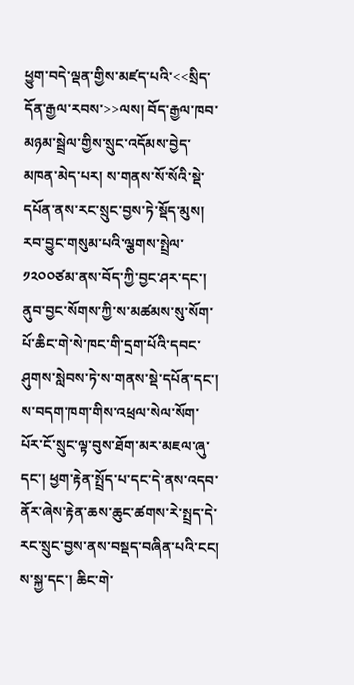ཕྱུག་བདེ་ལྡན་གྱིས་མཛད་པའི་<<སྲིད་དོན་རྒྱལ་རབས་>>ལས། བོད་རྒྱལ་ཁབ་མཉམ་སྦྲེལ་གྱིས་སྲུང་འདོམས་བྱེད་མཁན་མེད་པར། ས་གནས་སོ་སོའི་སྡེ་དཔོན་ནས་རང་སྲུང་བྱས་ཏེ་སྡོད་མུས། རབ་བྱུང་གསུམ་པའི་ལྕགས་སྤྲེལ་༡༢༠༠ཙམ་ནས་བོད་ཀྱི་བྱང་ཤར་དང་། ནུབ་བྱང་སོགས་ཀྱི་ས་མཚམས་སུ་སོག་པོ་ཆིང་གེ་སེ་ཁང་གི་དྲག་པོའི་དབང་ཤུགས་སླེབས་ཏེ་ས་གནས་སྡེ་དཔོན་དང་། ས་བདག་ཁག་གིས་འཕྲལ་སེལ་སོག་པོར་ངོ་སྲུང་ལྟ་བུས་ཐོག་མར་མཇལ་ཞུ་དང་། ཕྱག་རྟེན་སྤྲོད་པ་དང་དེ་ནས་འདབ་ནོར་ཞེས་རྟེན་ཆས་ཆུང་ཚགས་རེ་སྤྲད་དེ་རང་སྲུང་བྱས་ནས་བསྡད་བཞིན་པའི་ངང། ས་སྐྱ་དང་། ཆིང་གེ་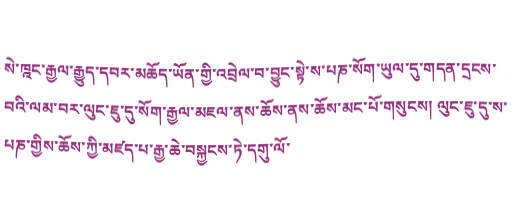སེ་ཁྰང་རྒྱལ་རྒྱུད་དབར་མཆོད་ཡོན་གྱི་འབྲེལ་བ་བྱུང་སྟེ་ས་པཎ་སོག་ཡུལ་དུ་གདན་དྲངས་བའི་ལམ་བར་ལུང་ཇུ་དུ་སོག་རྒྱལ་མཇལ་ནས་ཆོས་ནས་ཆོས་མང་པོ་གསུངས། ལུང་ཇུ་དུ་ས་པཎ་གྱིས་ཆོས་ཀྱི་མཛད་པ་རྒྱ་ཆེ་བསྐྱངས་ཏེ་དགུ་ལོ་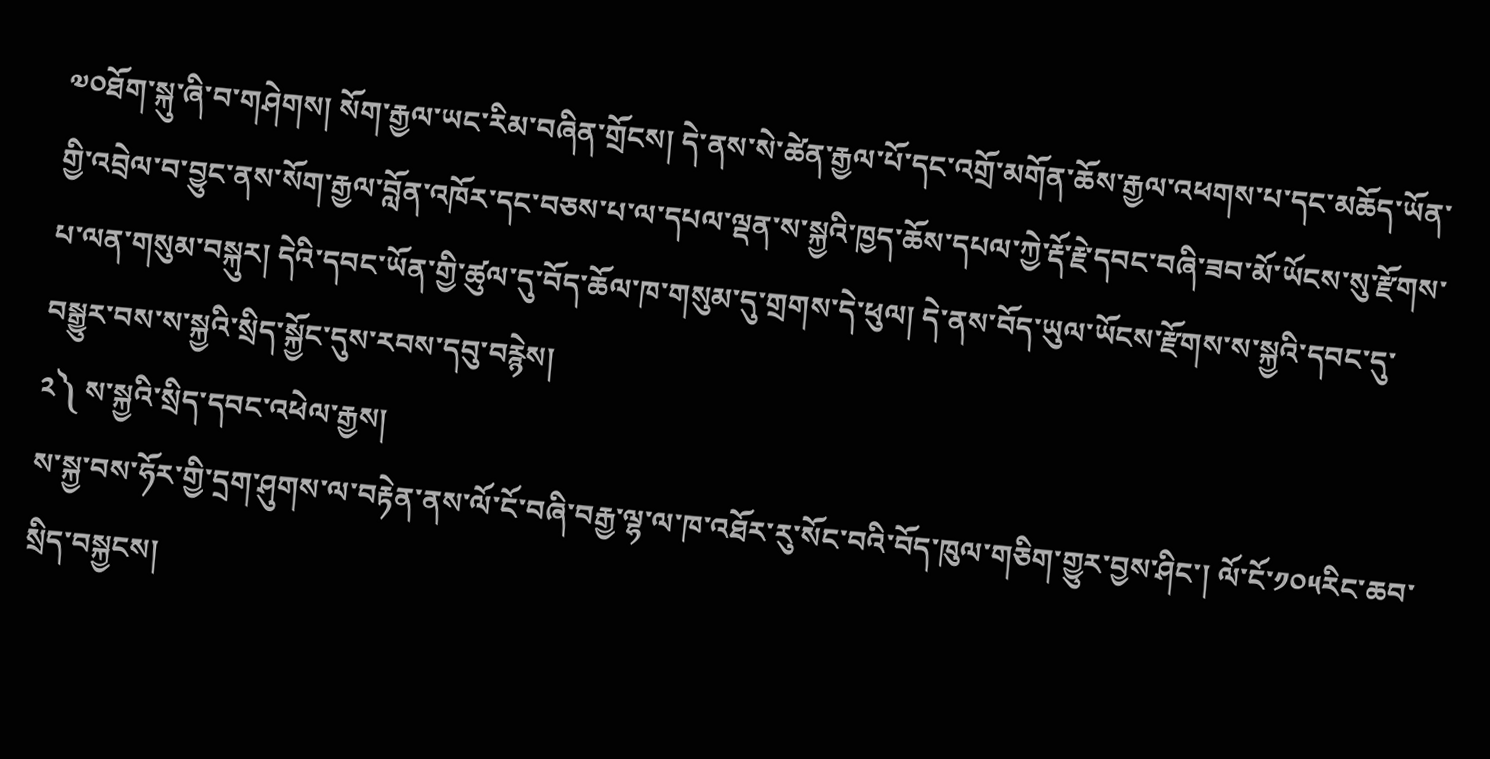༧༠ཐོག་སྐུ་ཞི་བ་གཤེགས། སོག་རྒྱལ་ཡང་རིམ་བཞིན་གྲོངས། དེ་ནས་སེ་ཚེན་རྒྱལ་པོ་དང་འགྲོ་མགོན་ཆོས་རྒྱལ་འཕགས་པ་དང་མཆོད་ཡོན་གྱི་འབྲེལ་བ་བྱུང་ནས་སོག་རྒྱལ་བློན་འཁོར་དང་བཅས་པ་ལ་དཔལ་ལྡན་ས་སྐྱའི་ཁྱད་ཆོས་དཔལ་ཀྱེ་རྡོ་རྗེ་དབང་བཞི་ཟབ་མོ་ཡོངས་སུ་རྫོགས་པ་ལན་གསུམ་བསྐུར། དེའི་དབང་ཡོན་གྱི་ཚུལ་དུ་བོད་ཆོལ་ཁ་གསུམ་དུ་གྲགས་དེ་ཕུལ། དེ་ནས་བོད་ཡུལ་ཡོངས་རྫོགས་ས་སྐྱའི་དབང་དུ་བསྒྱུར་བས་ས་སྐྱའི་སྲིད་སྐྱོང་དུས་རབས་དབུ་བརྙེས།
༢༽ ས་སྐྱའི་སྲིད་དབང་འཕེལ་རྒྱས།
ས་སྐྱ་བས་ཧོར་གྱི་དྲག་ཤུགས་ལ་བརྟེན་ནས་ལོ་ངོ་བཞི་བརྒྱ་ལྷ་ལ་ཁ་འཐོར་རུ་སོང་བའི་བོད་ཁུལ་གཅིག་གྱུར་བྱས་ཤིང་། ལོ་ངོ་༡༠༥རིང་ཆབ་སྲིད་བསྐྱངས།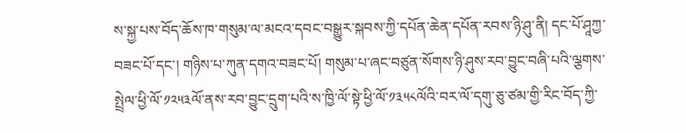ས་སྐྱ་པས་བོད་ཆོས་ཁ་གསུམ་ལ་མངའ་དབང་བསྒྱུར་སྐབས་ཀྱི་དཔོན་ཆེན་དཔོན་རབས་ཉི་ཤུ་ནི། དང་པོ་ཤཱཀྱ་བཟང་པོ་དང་། གཉིས་པ་ཀུན་དགའ་བཟང་པོ། གསུམ་པ་ཞང་བཙུན་སོགས་ཉི་ཤུས་རབ་བྱུང་བཞི་པའི་ལྕགས་སྤྲེལ་ཕྱི་ལོ་༡༢༥༣ལོ་ནས་རབ་བྱུང་དྲུག་པའི་ས་ཁྱི་ལོ་སྟེ་ཕྱི་ལོ་༡༣༥༨ལོའི་བར་ལོ་དགུ་ཅུ་ཙམ་གྱི་རིང་བོད་ཀྱི་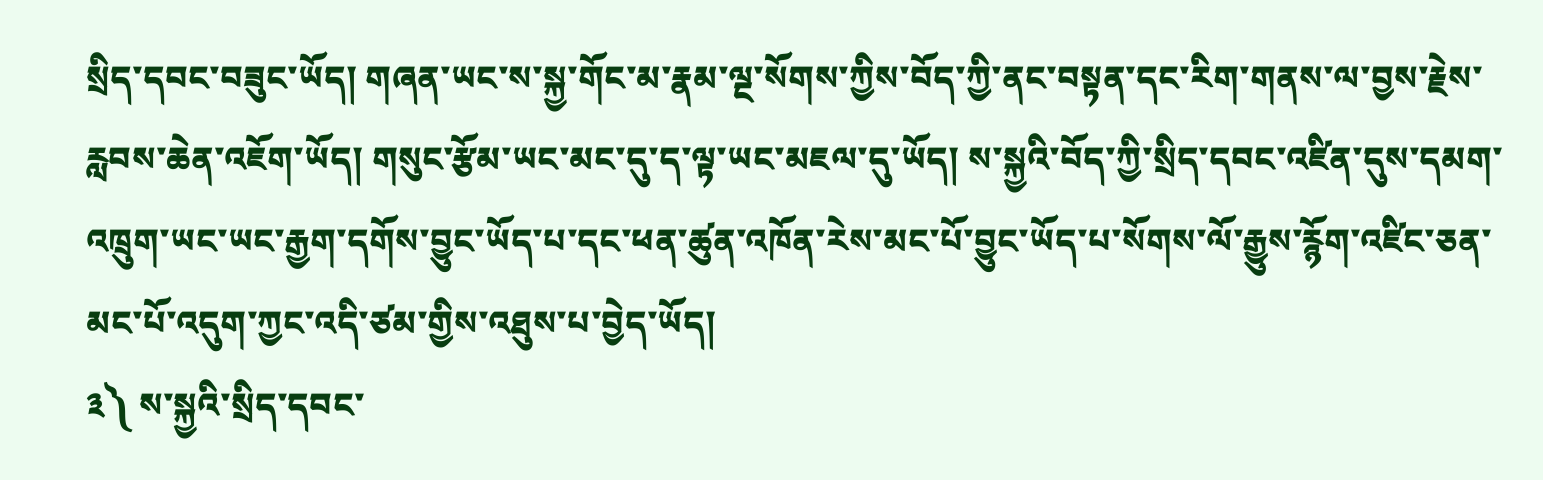སྲིད་དབང་བཟུང་ཡོད། གཞན་ཡང་ས་སྐྱ་གོང་མ་རྣམ་ལྔ་སོགས་ཀྱིས་བོད་ཀྱི་ནང་བསྟན་དང་རིག་གནས་ལ་བྱས་རྗེས་རླབས་ཆེན་འཇོག་ཡོད། གསུང་རྩོམ་ཡང་མང་དུ་ད་ལྟ་ཡང་མཇལ་དུ་ཡོད། ས་སྐྱའི་བོད་ཀྱི་སྲིད་དབང་འཛིན་དུས་དམག་འཁྲུག་ཡང་ཡང་རྒྱག་དགོས་བྱུང་ཡོད་པ་དང་ཕན་ཚུན་འཁོན་རེས་མང་པོ་བྱུང་ཡོད་པ་སོགས་ལོ་རྒྱུས་རྙོག་འཛིང་ཅན་མང་པོ་འདུག་ཀྱང་འདི་ཙམ་གྱིས་འཐུས་པ་བྱེད་ཡོད།
༣༽ ས་སྐྱའི་སྲིད་དབང་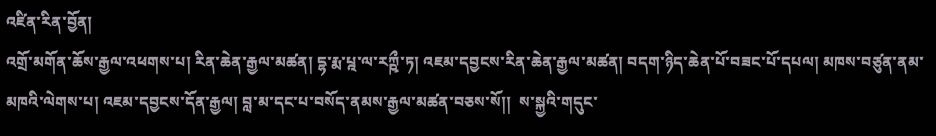འཛིན་རིན་བྱོན།
འགྲོ་མགོན་ཆོས་རྒྱལ་འཕགས་པ། རིན་ཆེན་རྒྱལ་མཚན། དྷ་རྨ་པྰ་ལ་རཀྵྀ་ཏ། འཇམ་དབྱངས་རིན་ཆེན་རྒྱལ་མཚན། བདག་ཉིད་ཆེན་པོ་བཟང་པོ་དཔལ། མཁས་བཙུན་ནམ་མཁའི་ལེགས་པ། འཇམ་དབྱངས་དོན་རྒྱལ། བླ་མ་དང་པ་བསོད་ནམས་རྒྱལ་མཚན་བཅས་སོ།།  ས་སྐྱའི་གདུང་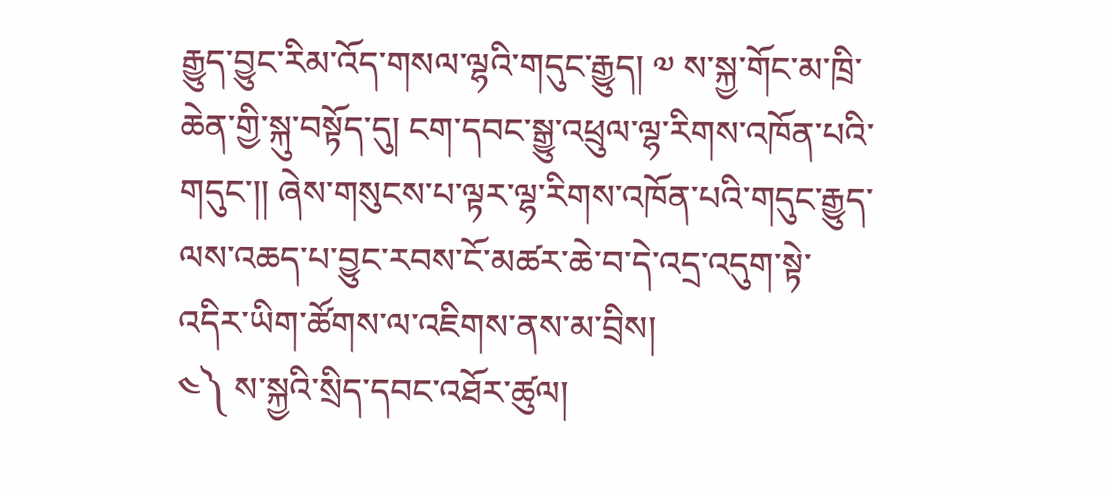རྒྱུད་བྱུང་རིམ་འོད་གསལ་ལྷའི་གདུང་རྒྱུད། ༧ ས་སྐྱ་གོང་མ་ཁྲི་ཆེན་གྱི་སྐུ་བསྟོད་དུ། ངག་དབང་སྒྱུ་འཕྲུལ་ལྷ་རིགས་འཁོན་པའི་གདུང་།། ཞེས་གསུངས་པ་ལྟར་ལྷ་རིགས་འཁོན་པའི་གདུང་རྒྱུད་ལས་འཆད་པ་བྱུང་རབས་ངོ་མཚར་ཆེ་བ་དེ་འདྲ་འདུག་སྟེ་འདིར་ཡིག་ཚོགས་ལ་འཇིགས་ནས་མ་བྲིས།
༤༽ ས་སྐྱའི་སྲིད་དབང་འཐོར་ཚུལ།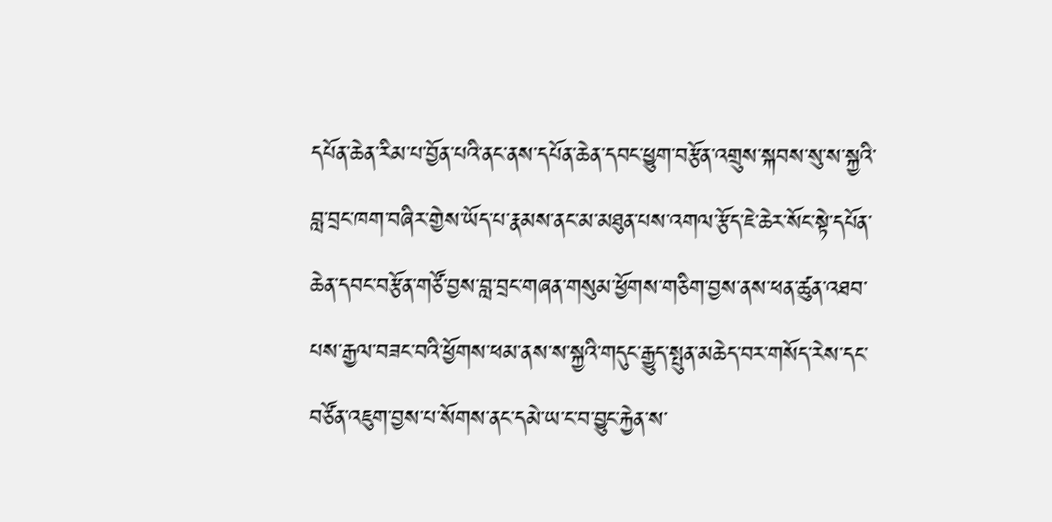དཔོན་ཆེན་རིམ་པ་བྱོན་པའི་ནང་ནས་དཔོན་ཆེན་དབང་ཕྱུག་བརྩོན་འགྲུས་སྐབས་སུ་ས་སྐྱའི་བླ་བྲང་ཁག་བཞིར་གྱེས་ཡོད་པ་རྣམས་ནང་མ་མཐུན་པས་འགལ་རྩོད་ཇེ་ཆེར་སོང་སྟེ་དཔོན་ཆེན་དབང་བརྩོན་གཙོ་བྱས་བླ་བྲང་གཞན་གསུམ་ཕྱོགས་གཅིག་བྱས་ནས་ཕན་ཚུན་འཐབ་པས་རྒྱལ་བཟང་བའི་ཕྱོགས་ཕམ་ནས་ས་སྐྱའི་གདུང་རྒྱུད་སྤུན་མཆེད་བར་གསོད་རེས་དང་བཙོན་འཇུག་བྱས་པ་སོགས་ནང་དམེ་ཡ་ང་བ་བྱུང་རྐྱེན་ས་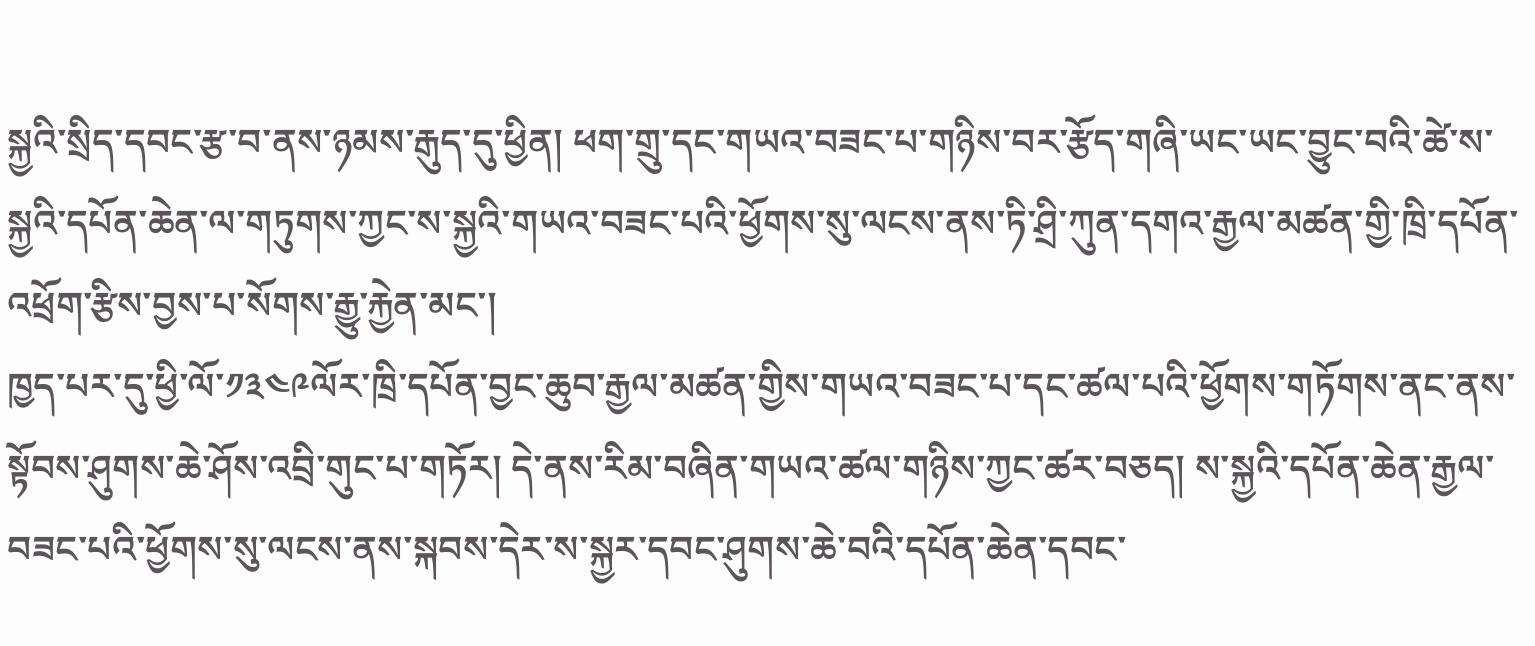སྐྱའི་སྲིད་དབང་རྩ་བ་ནས་ཉམས་རྒུད་དུ་ཕྱིན། ཕག་གྲུ་དང་གཡའ་བཟང་པ་གཉིས་བར་རྩོད་གཞི་ཡང་ཡང་བྱུང་བའི་ཚེ་ས་སྐྱའི་དཔོན་ཆེན་ལ་གཏུགས་ཀྱང་ས་སྐྱའི་གཡའ་བཟང་པའི་ཕྱོགས་སུ་ལངས་ནས་ཏི་ཤྲི་ཀུན་དགའ་རྒྱལ་མཚན་གྱི་ཁྲི་དཔོན་འཕྲོག་རྩིས་བྱས་པ་སོགས་རྒྱུ་རྐྱེན་མང་།
ཁྱད་པར་དུ་ཕྱི་ལོ་༡༣༤༩ལོར་ཁྲི་དཔོན་བྱང་ཆུབ་རྒྱལ་མཚན་གྱིས་གཡའ་བཟང་པ་དང་ཚལ་པའི་ཕྱོགས་གཏོགས་ནང་ནས་སྟོབས་ཤུགས་ཆེ་ཤོས་འབྲི་གུང་པ་གཏོར། དེ་ནས་རིམ་བཞིན་གཡའ་ཚལ་གཉིས་ཀྱང་ཚར་བཅད། ས་སྐྱའི་དཔོན་ཆེན་རྒྱལ་བཟང་པའི་ཕྱོགས་སུ་ལངས་ནས་སྐབས་དེར་ས་སྐྱར་དབང་ཤུགས་ཆེ་བའི་དཔོན་ཆེན་དབང་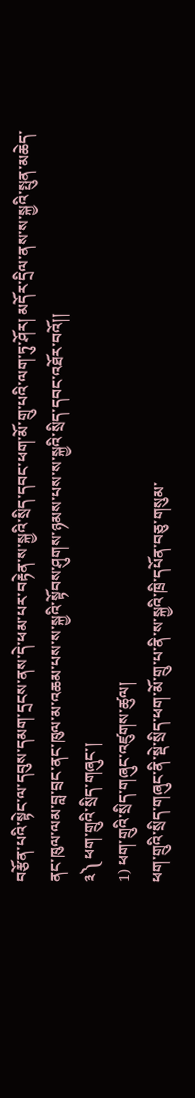བརྩོན་པའི་སྟེང་ལ་དབུས་དམག་དྲངས་ནས་དེ་ཕམ་པར་བརྟེན་ས་སྐྱའི་སྲིད་དབང་ཕག་མོ་གྲུ་པའི་ལག་ཏུ་ཤོར། མདོར་དྲིལ་ནས་ས་སྐྱའི་སྤུན་མཆེད་ནང་ཁུལ་ལམ་བླ་བྲང་ནང་ཁུལ་མ་འཆམ་པས་ས་སྐྱའི་སྟོབས་ཤུགས་ཉམས་པས་ས་སྐྱའི་སྲིད་དབང་འཐོར་བའོ།།
༣༽ ཕག་གྲུའི་སྲིད་གཞུང་།
1) ཕག་གྲུའི་སྲིད་གཞུང་འཛུགས་ཚུལ།
ཕག་གྲུའི་སྲིད་གཞུང་ནི་སྡེ་སྲིད་ཕག་མོ་གྲུ་པ་ནི་ས་སྐྱའི་ཁྲི་དཔོན་བཅུ་གསུམ་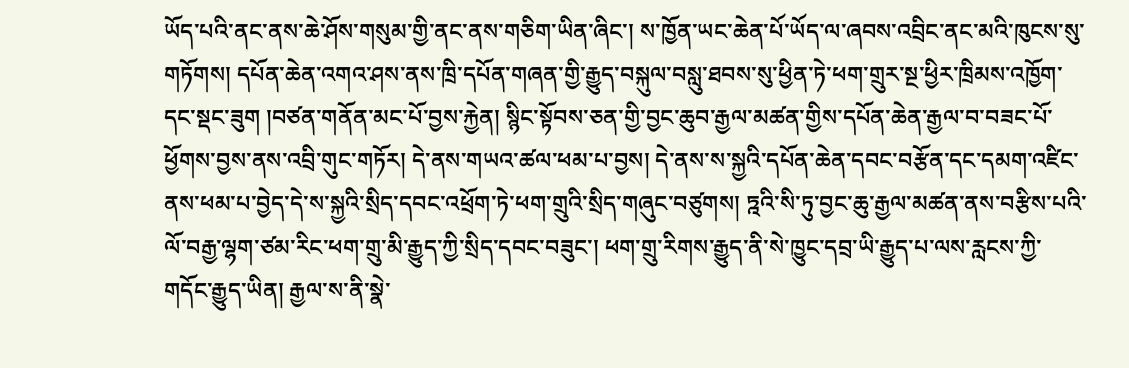ཡོད་པའི་ནང་ནས་ཆེ་ཤོས་གསུམ་གྱི་ནང་ནས་གཅིག་ཡིན་ཞིང་། ས་ཁྱོན་ཡང་ཆེན་པོ་ཡོད་ལ་ཞབས་འབྲིང་ནང་མའི་ཁུངས་སུ་གཏོགས། དཔོན་ཆེན་འགའ་ཤས་ནས་ཁྲི་དཔོན་གཞན་གྱི་རྒྱུད་བསྐུལ་བསླུ་ཐབས་སུ་ཕྱིན་ཏེ་ཕག་གྲུར་སྔ་ཕྱིར་ཁྲིམས་འཁྱོག་དང་སྡང་ཟུག །བཙན་གནོན་མང་པོ་བྱས་རྐྱེན། སྙིང་སྟོབས་ཅན་གྱི་བྱང་ཆུབ་རྒྱལ་མཚན་གྱིས་དཔོན་ཆེན་རྒྱལ་བ་བཟང་པོ་ཕྱོགས་བྱས་ནས་འབྲི་གུང་གཏོར། དེ་ནས་གཡའ་ཚལ་ཕམ་པ་བྱས། དེ་ནས་ས་སྐྱའི་དཔོན་ཆེན་དབང་བརྩོན་དང་དམག་འཛིང་ནས་ཕམ་པ་བྱེད་དེ་ས་སྐྱའི་སྲིད་དབང་འཕྲོག་ཏེ་ཕག་གྲུའི་སྲིད་གཞུང་བཙུགས། ཏྰའི་སི་ཏུ་བྱང་ཆུ་རྒྱལ་མཚན་ནས་བརྩིས་པའི་ལོ་བརྒྱ་ལྷག་ཙམ་རིང་ཕག་གྲུ་མི་རྒྱུད་ཀྱི་སྲིད་དབང་བཟུང་། ཕག་གྲུ་རིགས་རྒྱུད་ནི་སེ་ཁྱུང་དབྲ་ཡི་རྒྱུད་པ་ལས་རླངས་ཀྱི་གདོང་རྒྱུད་ཡིན། རྒྱལ་ས་ནི་སྣེ་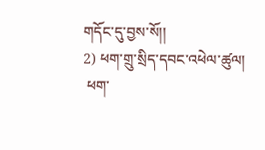གདོང་དུ་བྱས་སོ།།
2) ཕག་གྲུ་སྲིད་དབང་འཕེལ་ཚུལ།
 ཕག་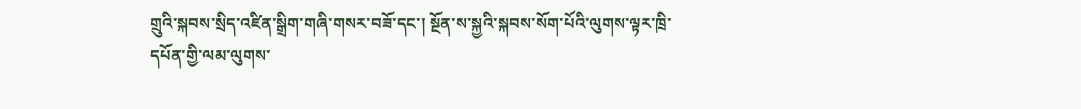གྲུའི་སྐབས་སྲིད་འཛིན་སྒྲིག་གཞི་གསར་བཟོ་དང་། སྔོན་ས་སྐྱའི་སྐབས་སོག་པོའི་ལུགས་ལྟར་ཁྲི་དཔོན་གྱི་ལམ་ལུགས་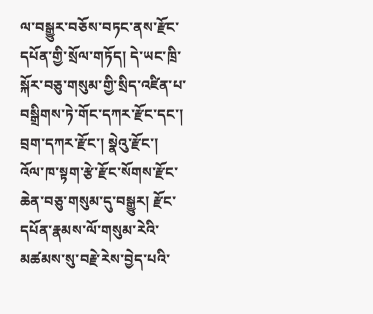ལ་བསྒྱུར་བཅོས་བཏང་ནས་རྫོང་དཔོན་གྱི་སྲོལ་གཏོད། དེ་ཡང་ཁྲི་སྐོར་བཅུ་གསུམ་གྱི་སྲིད་འཛིན་པ་བསྒྲིགས་ཏེ་གོང་དཀར་རྫོང་དང་། བྲག་དཀར་རྫོང་། སྣེའུ་རྫོང་། འོལ་ཁ་སྟག་རྩེ་རྫོང་སོགས་རྫོང་ཆེན་བཅུ་གསུམ་དུ་བསྒྱུར། རྫོང་དཔོན་རྣམས་ལོ་གསུམ་རེའི་མཚམས་སུ་བརྗེ་རེས་བྱེད་པའི་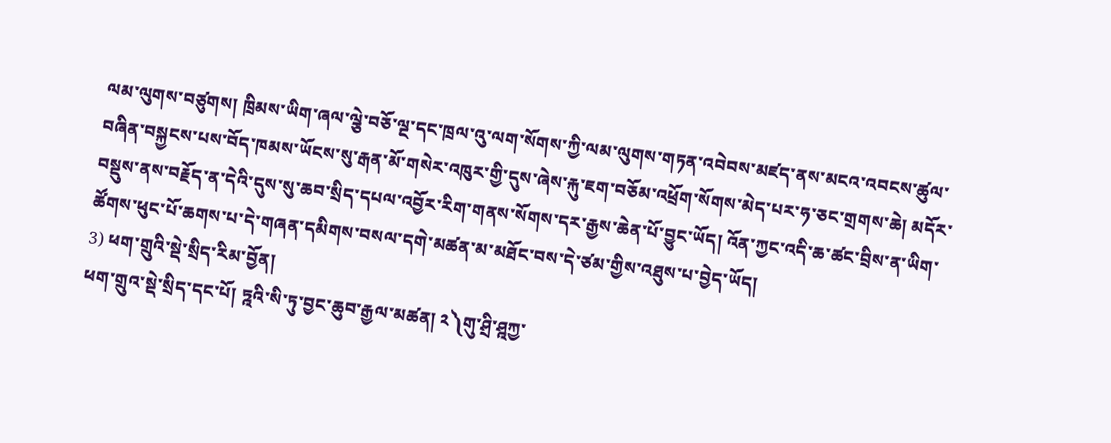ལམ་ལུགས་བཙུགས། ཁྲིམས་ཡིག་ཞལ་ལྕེ་བཅོ་ལྔ་དང་ཁྲལ་འུ་ལག་སོགས་ཀྱི་ལམ་ལུགས་གཏན་འབེབས་མཛད་ནས་མངའ་འབངས་ཚུལ་བཞིན་བསྐྱངས་པས་བོད་ཁམས་ཡོངས་སུ་རྒན་མོ་གསེར་འཁུར་གྱི་དུས་ཞེས་རྐུ་ཇག་བཅོམ་འཕྲོག་སོགས་མེད་པར་ཧ་ཅང་གྲགས་ཆེ། མདོར་བསྡུས་ནས་བརྗོད་ན་དེའི་དུས་སུ་ཆབ་སྲིད་དཔལ་འབྱོར་རིག་གནས་སོགས་དར་རྒྱས་ཆེན་པོ་བྱུང་ཡོད། འོན་ཀྱང་འདི་ཆ་ཚང་བྲིས་ན་ཡིག་ཚོགས་ཕུང་པོ་ཆགས་པ་དེ་གཞན་དམིགས་བསལ་དགེ་མཚན་མ་མཐོང་བས་དེ་ཙམ་གྱིས་འཐུས་པ་བྱེད་ཡོད།
3) ཕག་གྲུའི་སྡེ་སྲིད་རིམ་བྱོན།
ཕག་གྲུའ་སྡེ་སྲིད་དང་པོ། ཏྰའི་སི་ཏུ་བྱང་ཆུབ་རྒྱལ་མཚན། ༢༽གུ་ཤྲི་ཤྰཀྱ་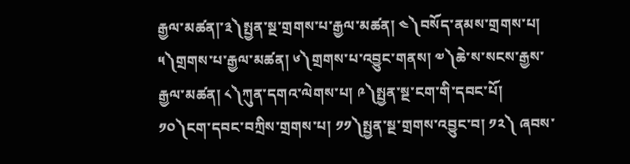རྒྱལ་མཚན།་༣༽སྤྱན་སྔ་གྲགས་པ་རྒྱལ་མཚན། ༤༽བསོད་ནམས་གྲགས་པ། ༥༽གྲགས་པ་རྒྱལ་མཚན། ༦༽གྲགས་པ་འབྱུང་གནས། ༧༽ཆེ་ས་སངས་རྒྱས་རྒྱལ་མཚན། ༨༽ཀུན་དགའ་ལེགས་པ། ༩༽སྤྱན་སྔ་ངག་གི་དབང་པོ། ༡༠༽ངག་དབང་བཀྲིས་གྲགས་པ། ༡༡༽སྤྱན་སྔ་གྲགས་འབྱུང་བ། ༡༢༽ ཞབས་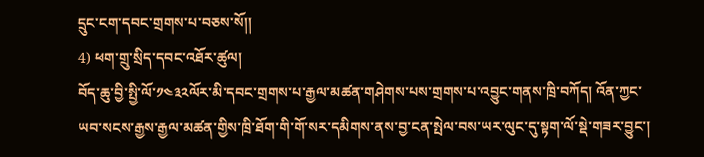དྲུང་ངག་དབང་གྲགས་པ་བཅས་སོ།།
4) ཕག་གྲུ་སྲིད་དབང་འཐོར་ཚུལ།
བོད་ཆུ་བྱི་སྤྱི་ལོ་༡༤༣༢ལོར་མི་དབང་གྲགས་པ་རྒྱལ་མཚན་གཤེགས་པས་གྲགས་པ་འབྱུང་གནས་ཁྲི་བཀོད། འོན་ཀྱང་ཡབ་སངས་རྒྱས་རྒྱལ་མཚན་གྱིས་ཁྲི་ཐོག་གི་གོ་སར་དམིགས་ནས་བྱ་ངན་སྤེལ་བས་ཡར་ལུང་དུ་སྟག་ལོ་སྡེ་གཟར་བྱུང་།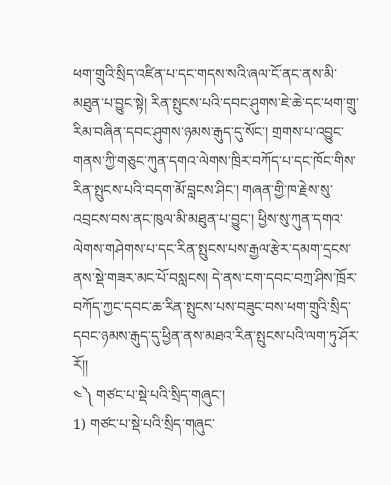ཕག་གྲུའི་སྲིད་འཛིན་པ་དང་གདས་སའི་ཞལ་ངོ་ནང་ནས་མི་མཐུན་པ་བྱུང་སྟེ། རིན་སྤུངས་པའི་དབང་ཤུགས་ཇེ་ཆེ་དང་ཕག་གྲུ་རིམ་བཞིན་དབང་ཤུགས་ཉམས་རྒུད་དུ་སོང་། གྲགས་པ་འབྱུང་གནས་ཀྱི་གཅུང་ཀུན་དགའ་ལེགས་ཁྲིར་བཀོད་པ་དང་ཁོང་གིས་རིན་སྤུངས་པའི་བདག་མོ་བླངས་ཤིང་། གཞན་གྱི་ཁ་རྗེས་སུ་འབྲངས་བས་ནང་ཁུལ་མི་མཐུན་པ་བྱུང་། ཕྱིས་སུ་ཀུན་དགའ་ལེགས་གཤེགས་པ་དང་རིན་སྤུངས་པས་རྒྱལ་རྩེར་དམག་དྲངས་ནས་སྡེ་གཟར་མང་པོ་བསླངས། དེ་ནས་ངག་དབང་བཀྲ་ཤིས་ཁྲོར་བཀོད་ཀྱང་དབང་ཆ་རིན་སྤུངས་པས་བཟུང་བས་ཕག་གྲུའི་སྲིད་དབང་ཉམས་རྒུད་དུ་ཕྱིན་ནས་མཐའ་རིན་སྤུངས་པའི་ལག་ཏུ་ཤོར་རོ།།
༤༽ གཙང་པ་སྡེ་པའི་སྲིད་གཞུང་།
1) གཙང་པ་སྡེ་པའི་སྲིད་གཞུང་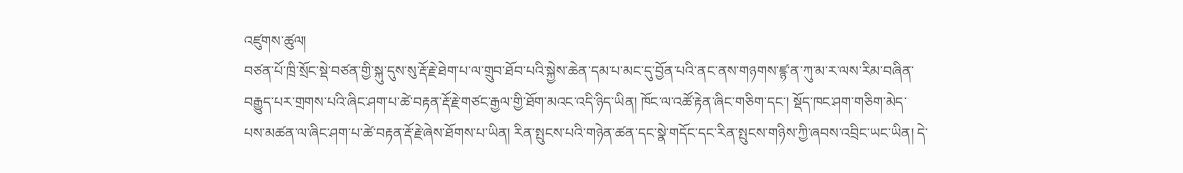འཛུགས་ཚུལ།
བཙན་པོ་ཁྲི་སྲོང་སྡེ་བཙན་གྱི་སྐུ་དུས་སུ་རྡོ་རྗེ་ཐེག་པ་ལ་གྲུབ་ཐོབ་པའི་སྐྱེས་ཆེན་དམ་པ་མང་དུ་བྱོན་པའི་ནང་ནས་གཉགས་ཛྙ་ན་ཀུ་མ་ར་ལས་རིམ་བཞིན་བརྒྱུད་པར་གྲགས་པའི་ཞིང་ཤག་པ་ཚེ་བརྟན་རྡོ་རྗེ་གཙང་རྒྱལ་གྱི་ཐོག་མའང་འདི་ཉིད་ཡིན། ཁོང་ལ་འཚོ་རྟེན་ཞིང་གཅིག་དང་། སྡོད་ཁང་ཤག་གཅིག་མེད་པས་མཚན་ལ་ཞིང་ཤག་པ་ཚེ་བརྟན་རྡོ་རྗེ་ཞེས་ཐོགས་པ་ཡིན། རིན་སྤུངས་པའི་གཉེན་ཚན་དང་སྣེ་གདོང་དང་རིན་སྤུངས་གཉིས་ཀྱི་ཞབས་འབྲིང་ཡང་ཡིན། དེ་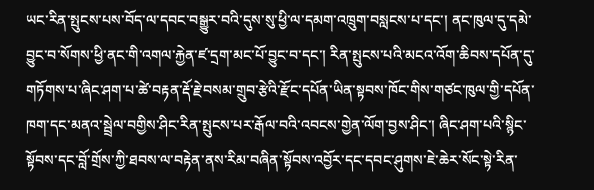ཡང་རིན་སྤུངས་པས་བོད་ལ་དབང་བསྒྱུར་བའི་དུས་སུ་ཕྱི་ལ་དམག་འཁྲུག་བསླངས་པ་དང་། ནང་ཁུལ་དུ་དམེ་བྱུང་བ་སོགས་ཕྱི་ནང་གི་འགལ་རྐྱེན་ཛ་དྲག་མང་པོ་བྱུང་བ་དང་། རིན་སྤུངས་པའི་མངའ་འོག་ཆིབས་དཔོན་དུ་གཏོགས་པ་ཞིང་ཤག་པ་ཚེ་བརྟན་རྡོ་རྗེ་བསམ་གྲུབ་རྩེའི་རྫོང་དཔོན་ཡིན་སྟབས་ཁོང་གིས་གཙང་ཁུལ་གྱི་དཔོན་ཁག་དང་མནའ་སྦྲེལ་བགྱིས་ཤིང་རིན་སྤུངས་པར་རྒོལ་བའི་འབངས་གྱེན་ལོག་བྱས་ཤིང་། ཞིང་ཤག་པའི་སྙིང་སྟོབས་དང་བློ་གྲོས་ཀྱི་ཐབས་ལ་བརྟེན་ནས་རིམ་བཞིན་སྟོབས་འབྱོར་དང་དབང་ཤུགས་ཇེ་ཆེར་སོང་སྟེ་རིན་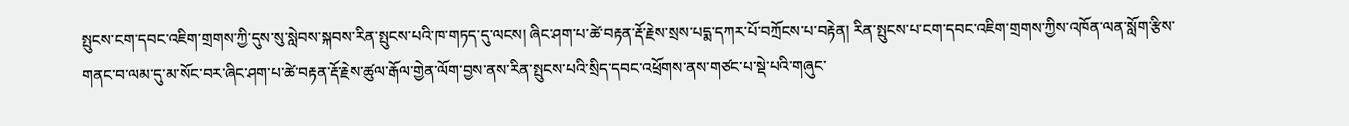སྤུངས་ངག་དབང་འཇིག་གྲགས་ཀྱི་དུས་སུ་སླེབས་སྐབས་རིན་སྤུངས་པའི་ཁ་གཏད་དུ་ལངས། ཞིང་ཤག་པ་ཚེ་བརྟན་རྡོ་རྗེས་སྲས་པདྨ་དཀར་པོ་བཀྲོངས་པ་བརྟེན། རིན་སྤུངས་པ་ངག་དབང་འཇིག་གྲགས་ཀྱིས་འཁོན་ལན་སློག་རྩིས་གནང་བ་ལམ་དུ་མ་སོང་བར་ཞིང་ཤག་པ་ཚེ་བརྟན་རྡོ་རྗེས་ཚུལ་རྒོལ་གྱེན་ལོག་བྱས་ནས་རིན་སྤུངས་པའི་སྲིད་དབང་འཕྲོགས་ནས་གཙང་པ་སྡེ་པའི་གཞུང་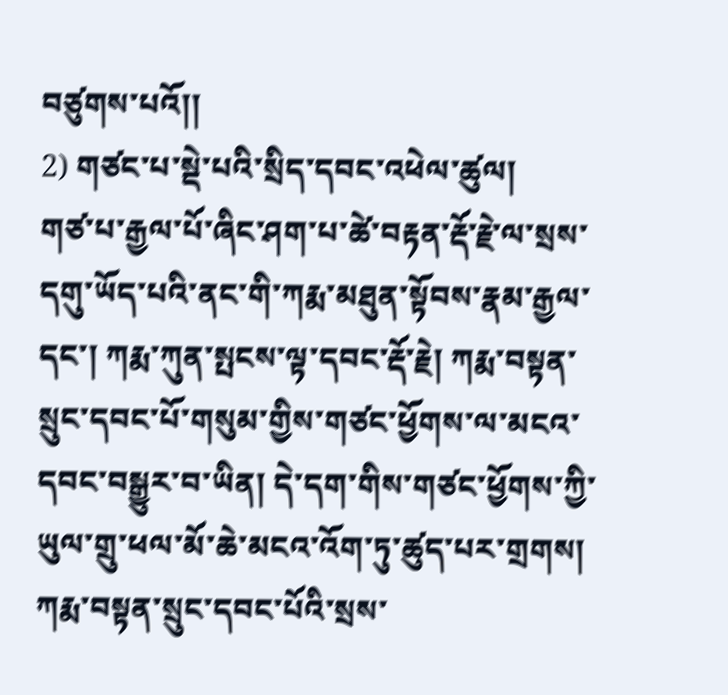བཙུགས་པའོ།།
2) གཙང་པ་སྡེ་པའི་སྲིད་དབང་འཕེལ་ཚུལ།
གཙ་པ་རྒྱལ་པོ་ཞིང་ཤག་པ་ཚེ་བརྟན་རྡོ་རྗེ་ལ་སྲས་དགུ་ཡོད་པའི་ནང་གི་ཀརྨ་མཐུན་སྟོབས་རྣམ་རྒྱལ་དང་། ཀརྨ་ཀུན་སྤངས་ལྟ་དབང་རྡོ་རྗེ། ཀརྨ་བསྟན་སྲུང་དབང་པོ་གསུམ་གྱིས་གཙང་ཕྱོགས་ལ་མངའ་དབང་བསྒྱུར་བ་ཡིན། དེ་དག་གིས་གཙང་ཕྱོགས་ཀྱི་ཡུལ་གྲུ་ཕལ་མོ་ཆེ་མངའ་འོག་ཏུ་ཚུད་པར་གྲགས། ཀརྨ་བསྟན་སྲུང་དབང་པོའི་སྲས་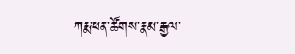ཀརྨ་ཕན་ཚོགས་རྣམ་རྒྱལ་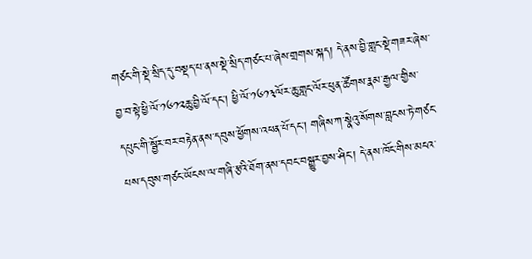གཙང་གི་སྡེ་སྲིད་དུ་བསྡད་པ་ནས་སྡེ་སྲིད་གཙང་པ་ཞེས་གྲགས་སྐད། དེ་ནས་བྱི་གླང་སྡེ་གཟར་ཞེས་བྱ་བ་སྟེ་ཕྱི་ལོ་༡༦༡༢ཆུ་བྱི་ལོ་དང་། ཕྱི་ལོ་༡༦༡༣ལོར་ཆུ་གླང་ལོར་ཕུན་ཚོགས་རྣམ་རྒྱལ་གྱིས་དཔུང་གི་སྦྱོར་བར་བརྟེན་ནས་དབུས་ཕྱོགས་འཕན་པོ་དང་། གཞིས་ཀ་སྣེའུ་སོགས་བླངས་ཏེ་གཙང་པས་དབུས་གཙང་ཡོངས་ལ་གཞི་རྩའི་ཐོག་ནས་དབང་བསྒྱུར་བྱས་ཤིང་། དེ་ནས་ཁོང་གིས་མངའ་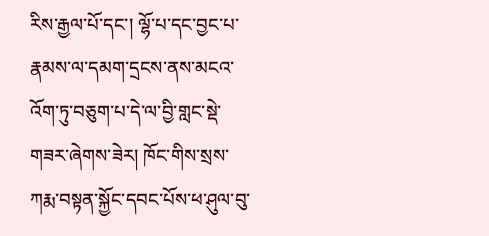རིས་རྒྱལ་པོ་དང་། ལྷོ་པ་དང་བྱང་པ་རྣམས་ལ་དམག་དྲངས་ནས་མངའ་འོག་ཏུ་བཅུག་པ་དེ་ལ་བྱི་གླང་སྡེ་གཟར་ཞེགས་ཟེར། ཁོང་གིས་སྲས་ཀརྨ་བསྟན་སྐྱོང་དབང་པོས་ཕ་ཤུལ་བུ་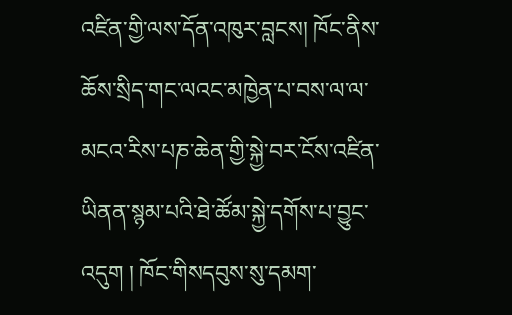འཛིན་གྱི་ལས་དོན་འཁུར་བླངས། ཁོང་ནིས་ཆོས་སྲིད་གང་ལའང་མཁྱེན་པ་བས་ལ་ལ་མངའ་རིས་པཎ་ཆེན་གྱི་སྐྱེ་བར་ངོས་འཛིན་ཡིནན་སྙམ་པའི་ཐེ་ཚོམ་སྐྱེ་དགོས་པ་བྱུང་འདུག ། ཁོང་གིསདབུས་སུ་དམག་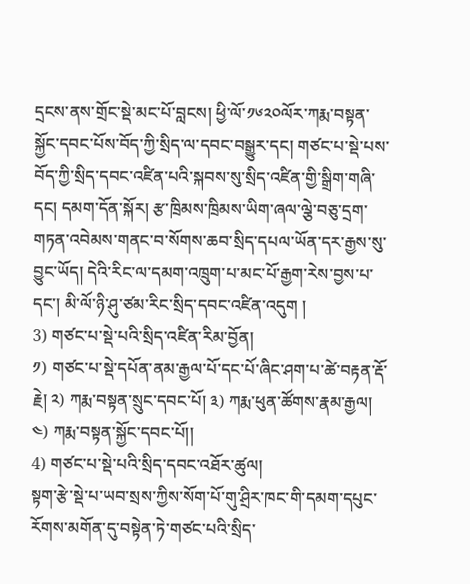དྲངས་ནས་གྲོང་སྡེ་མང་པོ་བླངས། ཕྱི་ལོ་༡༦༢༠ལོར་ཀརྨ་བསྟན་སྐྱོང་དབང་པོས་བོད་ཀྱི་སྲིད་ལ་དབང་བསྒྱུར་དང། གཙང་པ་སྡེ་པས་བོད་ཀྱི་སྲིད་དབང་འཛིན་པའི་སྐབས་སུ་སྲིད་འཛིན་གྱི་སྒྲིག་གཞི་དང། དམག་དོན་སྐོར། རྩ་ཁྲིམས་ཁྲིམས་ཡིག་ཞལ་ལྕེ་བཅུ་དྲག་གཏན་འབེམས་གནང་བ་སོགས་ཆབ་སྲིད་དཔལ་ཡོན་དར་རྒྱས་སུ་བྱུང་ཡོད། དེའི་རིང་ལ་དམག་འཁྲུག་པ་མང་པོ་རྒྱག་རེས་བྱས་པ་དང་། མི་ལོ་ཉི་ཤུ་ཙམ་རིང་སྲིད་དབང་འཛིན་འདུག །
3) གཙང་པ་སྡེ་པའི་སྲིད་འཛིན་རིམ་བྱོན།
༡) གཙང་པ་སྡེ་དཔོན་ནམ་རྒྱལ་པོ་དང་པོ་ཞིང་ཤག་པ་ཚེ་བརྟན་རྡོ་རྗེ། ༢) ཀརྨ་བསྟན་སྲུང་དབང་པོ། ༣) ཀརྨ་ཕུན་ཚོགས་རྣམ་རྒྱལ། ༤) ཀརྨ་བསྟན་སྐྱོང་དབང་པོ།།
4) གཙང་པ་སྡེ་པའི་སྲིད་དབང་འཐོར་ཚུལ།
སྟག་རྩེ་སྡེ་པ་ཡབ་སྲས་ཀྱིས་སོག་པོ་གུ་ཤྲིར་ཁང་གི་དམག་དཔུང་རོགས་མགོན་དུ་བསྟེན་ཏེ་གཙང་པའི་སྲིད་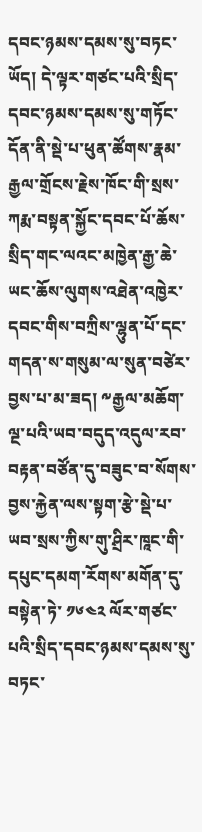དབང་ཉམས་དམས་སུ་བཏང་ཡོད། དེ་ལྟར་གཙང་པའི་སྲིད་དབང་ཉམས་དམས་སུ་གཏོང་དོན་ནི་སྡེ་པ་ཕུན་ཚོགས་རྣམ་རྒྱལ་གྲོངས་རྗེས་ཁོང་གི་སྲས་ཀརྨ་བསྟན་སྐྱོང་དབང་པོ་ཆོས་སྲིད་གང་ལའང་མཁྱེན་རྒྱ་ཆེ་ཡང་ཆོས་ལུགས་འཐེན་འཁྱེར་དབང་གིས་བཀྲིས་ལྷུན་པོ་དང་གདན་ས་གསུམ་ལ་སུན་བཙེར་བྱས་པ་མ་ཟད། ༸རྒྱལ་མཆོག་ལྔ་པའི་ཡབ་བདུད་འདུལ་རབ་བརྟན་བཙོན་དུ་བཟུང་བ་སོགས་བྱས་རྐྱེན་ལས་སྟག་རྩེ་སྡེ་པ་ཡབ་སྲས་ཀྱིས་གུ་ཤྲིར་ཁཱང་གི་དཔུང་དམག་རོགས་མགོན་དུ་བསྟེན་ཏེ་ ༡༦༤༢ ལོར་གཙང་པའི་སྲིད་དབང་ཉམས་དམས་སུ་བཏང་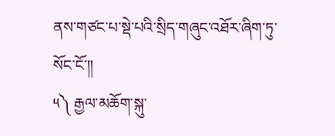ནས་གཙང་པ་སྡེ་པའི་སྲིད་གཞུང་འཐོར་ཞིག་ཏུ་སོང་ངོ་།།
༥༽ རྒྱལ་མཆོག་སྐུ་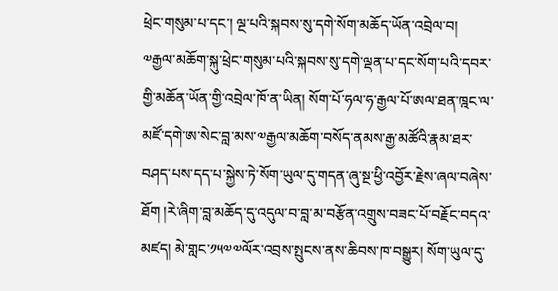ཕྲེང་གསུམ་པ་དང་། ལྔ་པའི་སྐབས་སུ་དགེ་སོག་མཆོད་ཡོན་འབྲེལ་བ།
༧རྒྱལ་མཆོག་སྐུ་ཕྲེང་གསུམ་པའི་སྐབས་སུ་དགེ་ལྡན་པ་དང་སོག་པའི་དབར་གྱི་མཆོན་ཡོན་གྱི་འབྲེལ་ཁོ་ན་ཡིན། སོག་པོ་ཧལ་ཧ་རྒྱལ་པོ་ཨལ་ཐན་ཁྰང་ལ་མཛོ་དགེ་ཨ་སེང་བླ་མས་༧རྒྱལ་མཆོག་བསོད་ནམས་རྒྱ་མཚོའི་རྣམ་ཐར་བཤད་པས་དད་པ་སྐྱེས་ཏེ་སོག་ཡུལ་དུ་གདན་ཞུ་སྔ་ཕྱི་འབྱོར་རྗེས་ཞལ་བཞེས་ཐོག །རེ་ཞིག་བླ་མཆོད་དུ་འདུལ་བ་བླ་མ་བརྩོན་འགྲུས་བཟང་པོ་བརྗོང་བདའ་མཛད། མེ་གླང་༡༥༧༧ལོར་འབྲས་སྤུངས་ནས་ཆིབས་ཁ་བསྒྱུར། སོག་ཡུལ་དུ་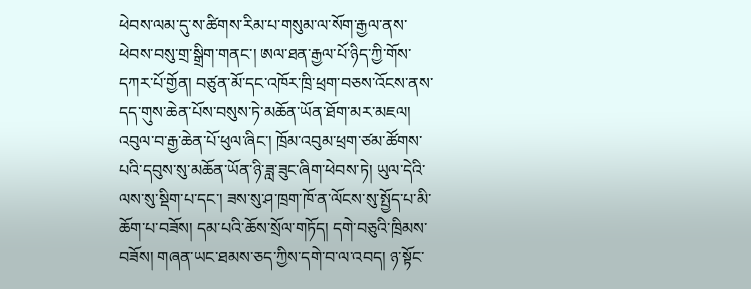ཕེབས་ལམ་དུ་ས་ཚིགས་རིམ་པ་གསུམ་ལ་སོག་རྒྱལ་ནས་ཕེབས་བསུ་གྲ་སྒྲིག་གནང་། ཨལ་ཐན་རྒྱལ་པོ་ཉིད་ཀྱི་གོས་དཀར་པོ་གྱོན། བཙུན་མོ་དང་འཁོར་ཁྲི་ཕྲག་བཅས་འོངས་ནས་དད་གུས་ཆེན་པོས་བསུས་ཏེ་མཆོན་ཡོན་ཐོག་མར་མཇལ། འབུལ་བ་རྒྱ་ཆེན་པོ་ཕུལ་ཞིང་། ཁྲོམ་འབུམ་ཕྲག་ཙམ་ཚོགས་པའི་དབུས་སུ་མཆོན་ཡོན་ཉི་ཟླ་ཟུང་ཞིག་ཕེབས་ཏེ། ཡུལ་དེའི་ལས་སུ་སྡིག་པ་དང་། ཟས་སུ་ཤ་ཁྲག་ཁོ་ན་ལོངས་སུ་སྤྱོད་པ་མི་ཆོག་པ་བཟོས། དམ་པའི་ཆོས་སྲོལ་གཏོད། དགེ་བཅུའི་ཁྲིམས་བཟོས། གཞན་ཡང་ཐམས་ཅད་ཀྱིས་དགེ་བ་ལ་འབད། ཉ་སྟོང་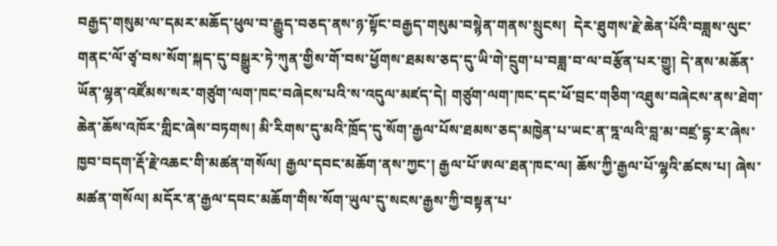བརྒྱད་གསུམ་ལ་དམར་མཆོད་ཕུལ་བ་རྒྱུད་བཅད་ནས་ཉ་སྟོང་བརྒྱད་གསུམ་བསྙེན་གནས་སྲུངས།  དེར་ཐུགས་རྗེ་ཆེན་པོའི་བཟླས་ལུང་གནང་ལོ་ཙྭ་བས་སོག་སྐད་དུ་བསྒྱུར་ཏེ་ཀུན་གྱིས་གོ་བས་ཕྱོགས་ཐམས་ཅད་དུ་ཡི་གེ་དྲུག་པ་བཟླ་བ་ལ་བརྩོན་པར་གྱུ། དེ་ནས་མཆོན་ཡོན་ལྷན་འཛོམས་སར་གཙུག་ལག་ཁང་བཞེངས་པའི་ས་འདུལ་མཛད་དེ། གཙུག་ལག་ཁང་དང་ཕོ་བྲང་གཅིག་འཐུས་བཞེངས་ནས་ཐེག་ཆེན་ཆོས་འཁོར་གླིང་ཞེས་བཏགས། མི་རིགས་དུ་མའི་ཁྲོད་དུ་སོག་རྒྱལ་པོས་ཐམས་ཅད་མཁྱེན་པ་ཡང་ན་ཏྰ་ལའི་བླ་མ་བཛྲ་དྷ་ར་ཞེས་ཁྱབ་བདག་རྡོ་རྗེ་འཆང་གི་མཚན་གསོལ། རྒྱལ་དབང་མཆོག་ནས་ཀྱང་། རྒྱལ་པོ་ཨལ་ཐན་ཁང་ལ། ཆོས་ཀྱི་རྒྱལ་པོ་ལྷའི་ཚངས་པ། ཞེས་མཚན་གསོལ། མདོར་ན་རྒྱལ་དབང་མཆོག་གིས་སོག་ཡུལ་དུ་སངས་རྒྱས་ཀྱི་བསྟན་པ་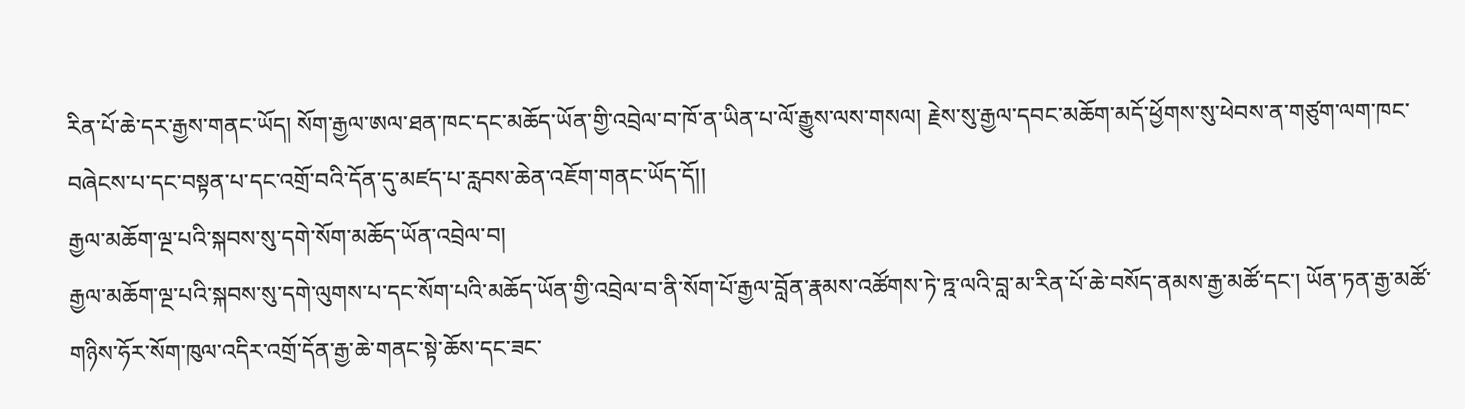རིན་པོ་ཆེ་དར་རྒྱས་གནང་ཡོད། སོག་རྒྱལ་ཨལ་ཐན་ཁང་དང་མཆོད་ཡོན་གྱི་འབྲེལ་བ་ཁོ་ན་ཡིན་པ་ལོ་རྒྱུས་ལས་གསལ། རྗེས་སུ་རྒྱལ་དབང་མཆོག་མདོ་ཕྱོགས་སུ་ཕེབས་ན་གཙུག་ལག་ཁང་བཞེངས་པ་དང་བསྟན་པ་དང་འགྲོ་བའི་དོན་དུ་མཛད་པ་རླབས་ཆེན་འཇོག་གནང་ཡོད་དོ།།
རྒྱལ་མཆོག་ལྔ་པའི་སྐབས་སུ་དགེ་སོག་མཆོད་ཡོན་འབྲེལ་བ།
རྒྱལ་མཆོག་ལྔ་པའི་སྐབས་སུ་དགེ་ལུགས་པ་དང་སོག་པའི་མཆོད་ཡོན་གྱི་འབྲེལ་བ་ནི་སོག་པོ་རྒྱལ་བློན་རྣམས་འཚོགས་ཏེ་ཏྰ་ལའི་བླ་མ་རིན་པོ་ཆེ་བསོད་ནམས་རྒྱ་མཚོ་དང་། ཡོན་ཏན་རྒྱ་མཚོ་གཉིས་ཧོར་སོག་ཁུལ་འདིར་འགྲོ་དོན་རྒྱ་ཆེ་གནང་སྟེ་ཆོས་དང་ཟང་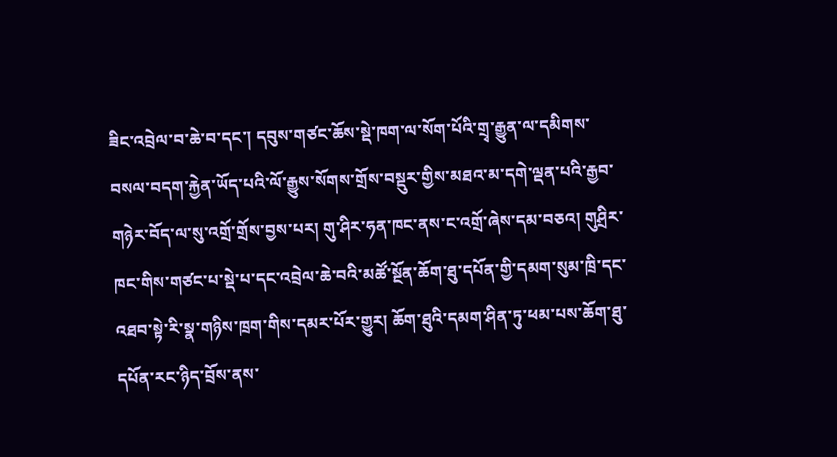ཟིང་འབྲེལ་བ་ཆེ་བ་དང་། དབུས་གཙང་ཆོས་སྡེ་ཁག་ལ་སོག་པོའི་གྲྭ་རྒྱུན་ལ་དམིགས་བསལ་བདག་རྐྱེན་ཡོད་པའི་ལོ་རྒྱུས་སོགས་གྲོས་བསྡུར་གྱིས་མཐའ་མ་དགེ་ལྡན་པའི་རྒྱབ་གཉེར་བོད་ལ་སུ་འགྲོ་གྲོས་བྱས་པར། གུ་ཤིར་ཧན་ཁང་ནས་ང་འགྲོ་ཞེས་དམ་བཅའ། གུཤྲིར་ཁང་གིས་གཙང་པ་སྡེ་པ་དང་འབྲེལ་ཆེ་བའི་མཚོ་སྔོན་ཆོག་ཐུ་དཔོན་གྱི་དམག་སུམ་ཁྲི་དང་འཐབ་སྟེ་རི་སྣ་གཉིས་ཁྲག་གིས་དམར་པོར་གྱུར། ཆོག་ཐུའི་དམག་ཤིན་ཏུ་ཕམ་པས་ཆོག་ཐུ་དཔོན་རང་ཉིད་བྲོས་ནས་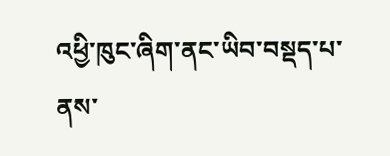འཕྱི་ཁུང་ཞིག་ནང་ཡིབ་བསྡད་པ་ནས་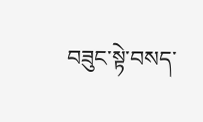བཟུང་སྟེ་བསད་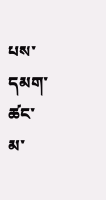པས་དམག་ཚང་མ་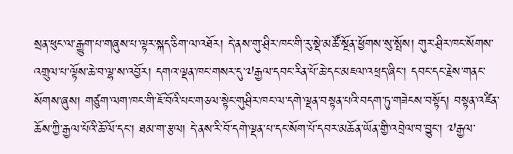སྲན་ཕུང་ལ་རྒྱུག་པ་གཞུས་པ་ལྟར་སྐད་ཅིག་ལ་འཐོར། དེ་ནས་གུ་ཤྲིར་ཁང་གི་རུ་སྡེ་མཚོ་སྔོན་ཕྱོགས་སུ་སྤོས། གུར་ཤྲིར་ཁང་སོགས་འགྲུལ་པ་ལྟོས་ཆེ་བ་ལྷ་ས་འབྱོར། དགའ་ལྡན་ཁང་གསར་དུ་༧རྒྱལ་དབང་རིན་པོ་ཆེ་དང་མཇལ་འཕྲད་ཞིང་། དབང་དང་རྗེས་གནང་སོགས་ཞུས། གཙུག་ལག་ཁང་གི་ཇོ་བོའི་པང་གཅལ་སྟེང་གུཤྲིར་ཁང་ལ་དགེ་ལྡན་བསྟན་པའི་བདག་ཏུ་གཟེངས་བསྟོད། བསྟན་འཛིན་ཆོས་ཀྱི་རྒྱལ་པོའི་ཆོ་ལོ་དང་། ཐམ་ག་རྩལ། དེ་ནས་རི་བོ་དགེ་ལྡན་པ་དང་སོག་པོ་དབར་མཆོན་ཡོན་གྱི་འབྲེལ་བ་བྱུང་། ༧རྒྱལ་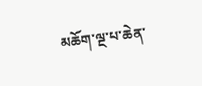མཆོག་ལྔ་པ་ཆེན་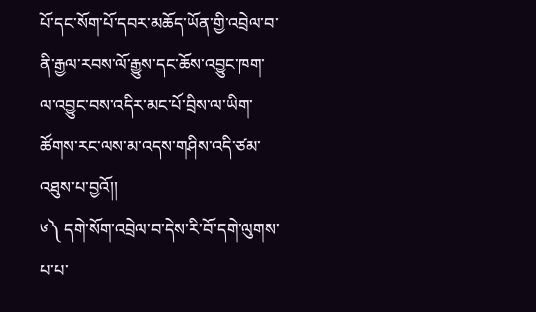པོ་དང་སོག་པོ་དབར་མཆོད་ཡོན་གྱི་འབྲེལ་བ་ནི་རྒྱལ་རབས་ལོ་རྒྱུས་དང་ཆོས་འབྱུང་ཁག་ལ་འབྱུང་བས་འདིར་མང་པོ་བྲིས་ལ་ཡིག་ཚོགས་རང་ལས་མ་འདས་གཤིས་འདི་ཙམ་འཐུས་པ་བྱའོ།།
༦༽ དགེ་སོག་འབྲེལ་བ་དེས་རི་བོ་དགེ་ལུགས་པ་པ་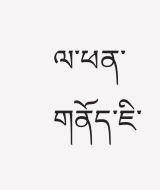ལ་ཕན་གནོད་ཇི་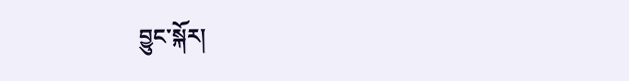བྱུང་སྐོར།